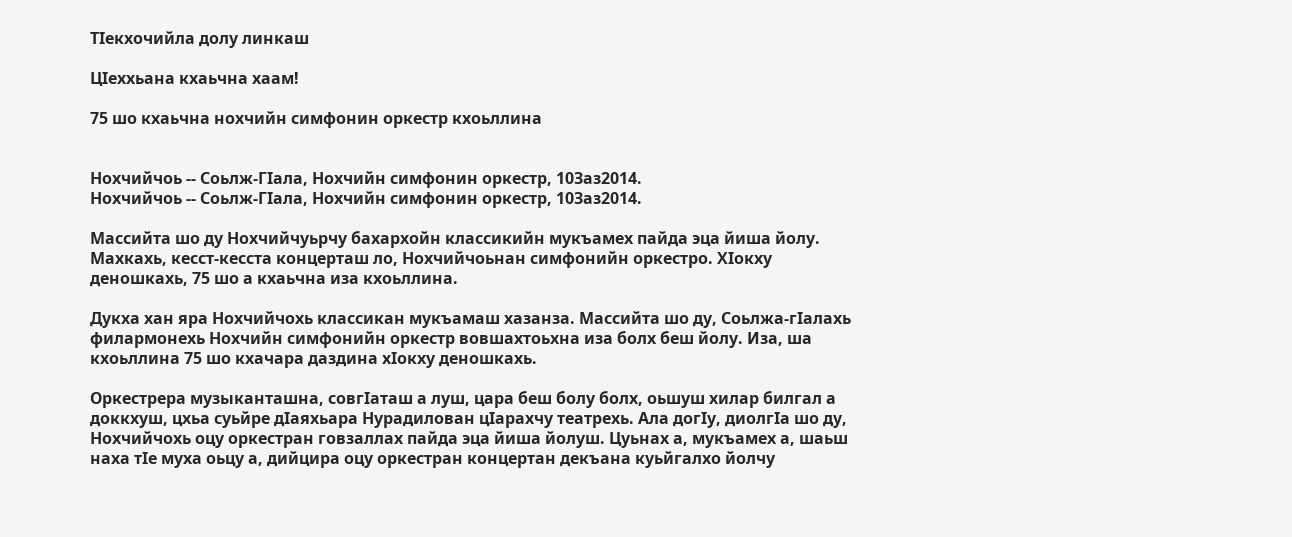ТIекхочийла долу линкаш

ЦIеххьана кхаьчна хаам!

75 шо кхаьчна нохчийн симфонин оркестр кхоьллина


Нохчийчоь -- Соьлж-ГIала, Нохчийн симфонин оркестр, 10Заз2014.
Нохчийчоь -- Соьлж-ГIала, Нохчийн симфонин оркестр, 10Заз2014.

Массийта шо ду Нохчийчуьрчу бахархойн классикийн мукъамех пайда эца йиша йолу. Махкахь, кесст-кесста концерташ ло, Нохчийчоьнан симфонийн оркестро. ХIокху деношкахь, 75 шо а кхаьчна иза кхоьллина.

Дукха хан яра Нохчийчохь классикан мукъамаш хазанза. Массийта шо ду, Соьлжа-гIалахь филармонехь Нохчийн симфонийн оркестр вовшахтоьхна иза болх беш йолу. Иза, ша кхоьллина 75 шо кхачара даздина хIокху деношкахь.

Оркестрера музыканташна, совгIаташ а луш, цара беш болу болх, оьшуш хилар билгал а доккхуш, цхьа суьйре дIаяхьара Нурадилован цIарахчу театрехь. Ала догIу, диолгIа шо ду, Нохчийчохь оцу оркестран говзаллах пайда эца йиша йолуш. Цуьнах а, мукъамех а, шаьш наха тIе муха оьцу а, дийцира оцу оркестран концертан декъана куьйгалхо йолчу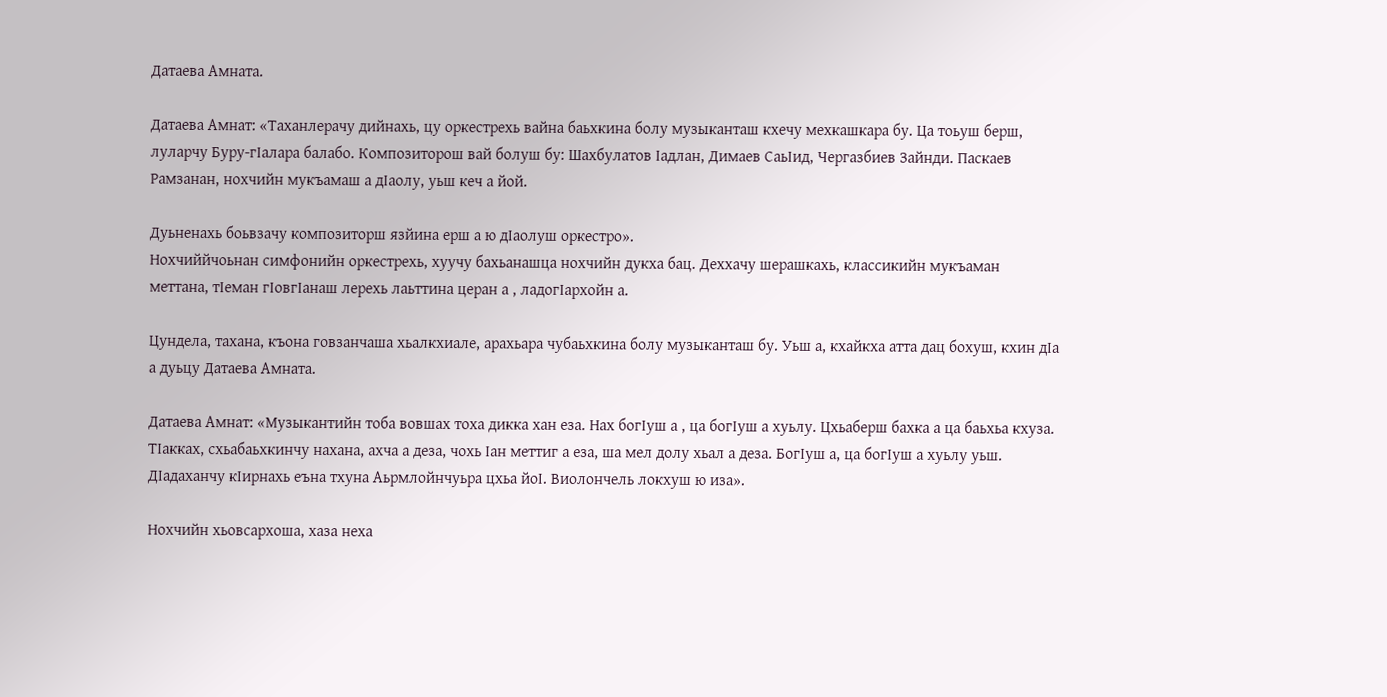Датаева Амната.

Датаева Амнат: «Таханлерачу дийнахь, цу оркестрехь вайна баьхкина болу музыканташ кхечу мехкашкара бу. Ца тоьуш берш, луларчу Буру-гIалара балабо. Композиторош вай болуш бу: Шахбулатов Iадлан, Димаев СаьIид, Чергазбиев Зайнди. Паскаев Рамзанан, нохчийн мукъамаш а дIаолу, уьш кеч а йой.

Дуьненахь боьвзачу композиторш язйина ерш а ю дIаолуш оркестро».
Нохчиййчоьнан симфонийн оркестрехь, хуучу бахьанашца нохчийн дукха бац. Деххачу шерашкахь, классикийн мукъаман меттана, тIеман гIовгIанаш лерехь лаьттина церан а , ладогIархойн а.

Цундела, тахана, къона говзанчаша хьалкхиале, арахьара чубаьхкина болу музыканташ бу. Уьш а, кхайкха атта дац бохуш, кхин дIа а дуьцу Датаева Амната.

Датаева Амнат: «Музыкантийн тоба вовшах тоха дикка хан еза. Нах богIуш а , ца богIуш а хуьлу. Цхьаберш бахка а ца баьхьа кхуза. ТIакках, схьабаьхкинчу нахана, ахча а деза, чохь Iан меттиг а еза, ша мел долу хьал а деза. БогIуш а, ца богIуш а хуьлу уьш. ДIадаханчу кIирнахь еъна тхуна Аьрмлойнчуьра цхьа йоI. Виолончель локхуш ю иза».

Нохчийн хьовсархоша, хаза неха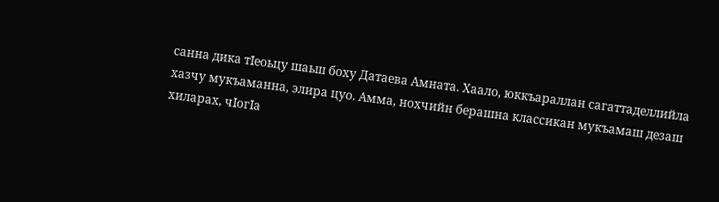санна дика тIеоьцу шаьш боху Датаева Амната. Хаало, юккъараллан сагаттаделлийла хазчу мукъаманна, элира цуо. Амма, нохчийн берашна классикан мукъамаш дезаш хиларах, чIогIа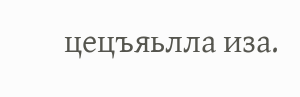цецъяьлла иза.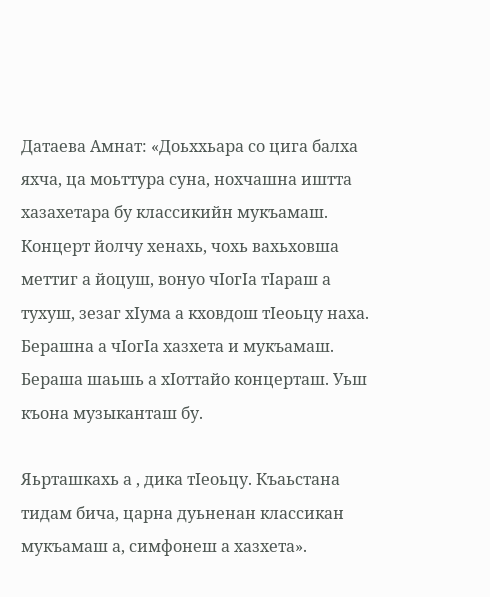Датаева Амнат: «Доьххьара со цига балха яхча, ца моьттура суна, нохчашна иштта хазахетара бу классикийн мукъамаш. Концерт йолчу хенахь, чохь вахьховша меттиг а йоцуш, вонуо чIогIа тIараш а тухуш, зезаг хIума а кховдош тIеоьцу наха. Берашна а чIогIа хазхета и мукъамаш. Бераша шаьшь а хIоттайо концерташ. Уьш къона музыканташ бу.

Яьрташкахь а , дика тIеоьцу. Къаьстана тидам бича, царна дуьненан классикан мукъамаш а, симфонеш а хазхета».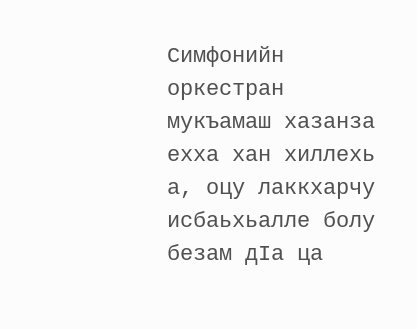Симфонийн оркестран мукъамаш хазанза ехха хан хиллехь а, оцу лаккхарчу исбаьхьалле болу безам дIа ца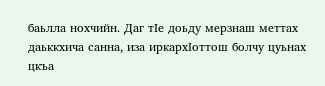баьлла нохчийн. Даг тIе доьду мерзнаш меттах даьккхича санна, иза иркархIоттош болчу цуьнах цкъа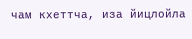чам кхеттча, иза йицлойла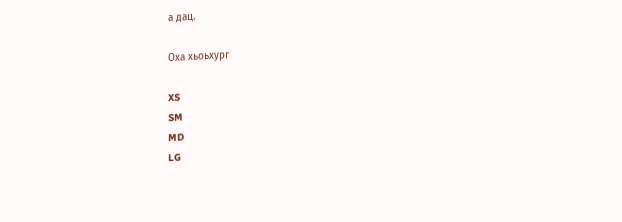а дац.

Оха хьоьхург

XS
SM
MD
LG